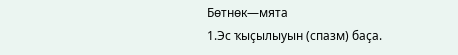Бөтнөк—мята
1.Эс ҡыҫылыуын (спазм) баҫа.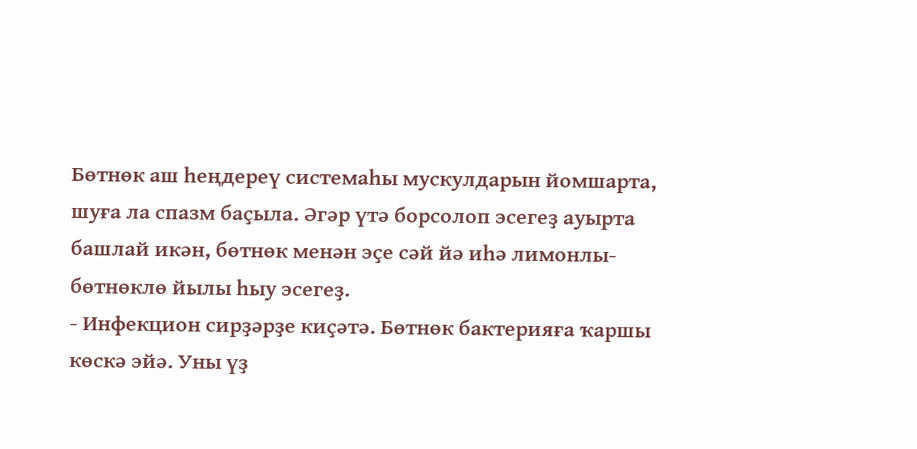Бөтнөк аш һеңдереү системаһы мускулдарын йомшарта, шуға ла спазм баҫыла. Әгәр үтә борсолоп эсегеҙ ауырта башлай икән, бөтнөк менән эҫе сәй йә иһә лимонлы-бөтнөклө йылы һыу эсегеҙ.
- Инфекцион сирҙәрҙе киҫәтә. Бөтнөк бактерияға ҡаршы көскә эйә. Уны үҙ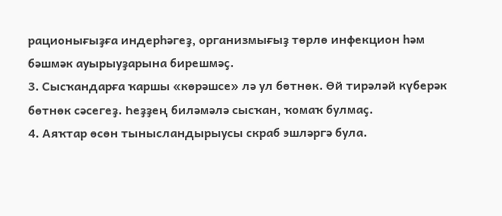рационығыҙға индерһәгеҙ, организмығыҙ төрлө инфекцион һәм бәшмәк ауырыуҙарына бирешмәҫ.
3. Сысҡандарға ҡаршы «көрәшсе» лә ул бөтнөк. Өй тирәләй күберәк бөтнөк сәсегеҙ. Һеҙҙең биләмәлә сысҡан, ҡомаҡ булмаҫ.
4. Аяҡтар өсөн тынысландырыусы скраб эшләргә була.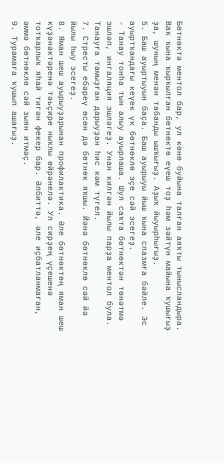Бөтнөктә ментол бар, ул көнө буйына талған аяҡты тынысландыра. Ваҡ ҡына ҡырҡылған бөтнөктө еүеш тоҙ һәм зәйтүн майына ҡушығыҙ ҙа, шуның менән табанды ышҡығыҙ. Аҙыҡ йыуырһығыҙ.
5. Баш ауыртыуын баҫа. Баш ауырыуы йыш ҡына спазмға бәйле. Эс ауыртҡандағы кеүек үк бөтнөклө эҫе сәй эсегеҙ.
- Танау тонһа тын алыу ауырлаша. Шул саҡта бөтнөктән төнәтмә эшләп, ингаляция эшләгеҙ. Унан килгән йылы парҙа ментол була. Танауға тамыҙған дарыуҙан һис кәм түгел.
7. Стресты ебәреү өсөн дә бөтнөк яҡшы. Йәнә бөтнөклө сәй йә йылы һыу эсегеҙ.
8. Яман шеш ауырыуҙарынан профилактика. Әле бөтнөктөң яман шеш күҙәнәктәренә тәьҫире ныҡлы өйрәнелә. Ул сирҙең үҫешенә тотҡарлыҡ яһай тигән фекер бар. Әлбиттә, әле иҫбатланмаған, әммә бөтнөклө сәй зыян итмәҫ.
9. Турамаға ҡушып ашағыҙ.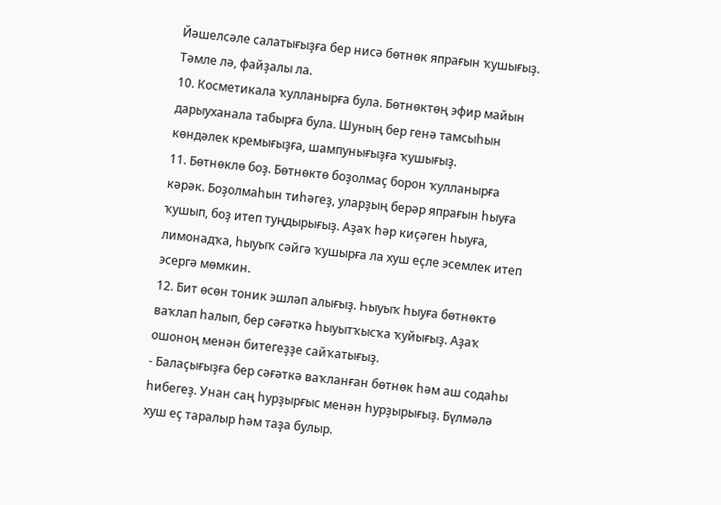Йәшелсәле салатығыҙға бер нисә бөтнөк япрағын ҡушығыҙ. Тәмле лә, файҙалы ла.
10. Косметикала ҡулланырға була. Бөтнөктөң эфир майын дарыуханала табырға була. Шуның бер генә тамсыһын көндәлек кремығыҙға, шампунығыҙға ҡушығыҙ.
11. Бөтнөклө боҙ. Бөтнөктө боҙолмаҫ борон ҡулланырға кәрәк. Боҙолмаһын тиһәгеҙ, уларҙың берәр япрағын һыуға ҡушып, боҙ итеп туңдырығыҙ. Аҙаҡ һәр киҫәген һыуға, лимонадҡа, һыуыҡ сәйгә ҡушырға ла хуш еҫле эсемлек итеп эсергә мөмкин.
12. Бит өсөн тоник эшләп алығыҙ. Һыуыҡ һыуға бөтнөктө ваҡлап һалып, бер сәғәткә һыуытҡысҡа ҡуйығыҙ. Аҙаҡ ошоноң менән битегеҙҙе сайҡатығыҙ.
- Балаҫығыҙға бер сәғәткә ваҡланған бөтнөк һәм аш содаһы һибегеҙ. Унан саң һурҙырғыс менән һурҙырығыҙ. Бүлмәлә хуш еҫ таралыр һәм таҙа булыр.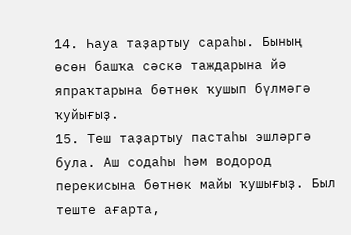14. Һауа таҙартыу сараһы. Бының өсөн башҡа сәскә таждарына йә япраҡтарына бөтнөк ҡушып бүлмәгә ҡуйығыҙ.
15. Теш таҙартыу пастаһы эшләргә була. Аш содаһы һәм водород перекисына бөтнөк майы ҡушығыҙ. Был теште ағарта,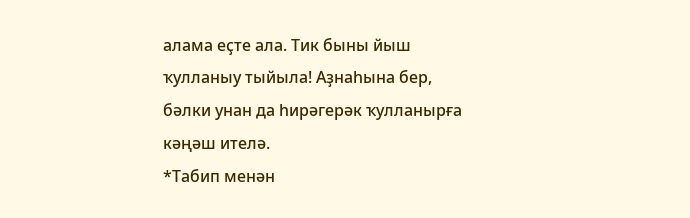алама еҫте ала. Тик быны йыш ҡулланыу тыйыла! Аҙнаһына бер, бәлки унан да һирәгерәк ҡулланырға кәңәш ителә.
*Табип менән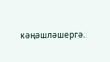кәңәшләшергә.